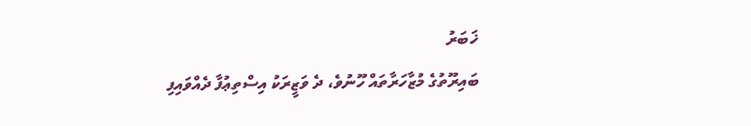ޚަބަރު
ބައިރޫތުގެ މުޒާހަރާތައް ހޫނުވެ، ދެ ވަޒީރަކު އިސްތިޢުފާ ދެއްވައިފި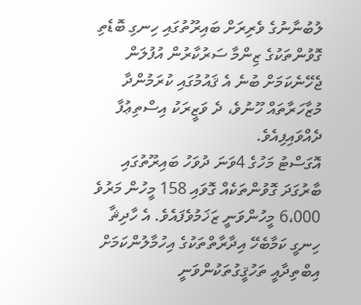ލުބުނާނުގެ ވެރިރަށް ބައިރޫތުގައި ހިނގި ބޮޑެތި ގޮވުންތަކުގެ ޒިންމާ ސަރުކާރުން އުފުލަން ޖެހޭނެކަމަށް ބުނެ އެ ޤައުމުގައި ކުރަމުންދާ މުޒާހަރާތައް ހޫނުވެ، ދެ ވަޒީރަކު އިސްތިޢުފާ ދެއްވައިފިއެވެ.
އޮގަސްޓު މަހުގެ 4ވަނަ ދުވަހު ބައިރޫތުގައި ބާރުގަދަ ގޮވުންތަކެއް ގޮވައި 158 މީހުން މަރުވެ 6،000 މީހުންވަނީ ޒަޚަމުވެފައެވެ. އެ ހާދިޘާ ހިނގީ ކަމާބެހޭ އިދާރާތްތަކުގެ އިހުމާލުންކަމަށް އިބްތިދާއީ ތަހުޤީގުތަކުންވަނީ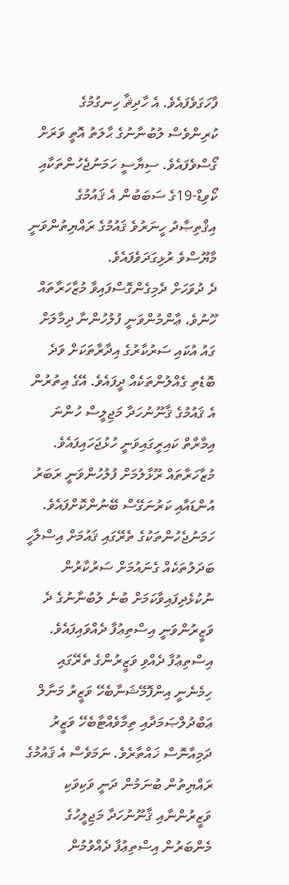ފާހަގަވެފައެވެ. އެ ހާދިޘާ ހިނގުމުގެ ކުރިންވެސް ލުބުނާނުގެ ޙާލަތު އޮތީ ވަރަށް ގޯސްވެފައެވެ. ސިޔާސީ ހަމަނުޖެހުންތަކާއި ކޯވިޑް-19ގެ ސަބަބުން އެ ޤައުމުގެ އިޤްތިޞާދު ހީނަރުވެ ޤައުމުގެ ރައްޔިތުންވަނީ މާޔޫސްވެ ރުޅިގަދަވެފައެވެ.
ދެ ދުވަހަށް ދެމިގެންގޮސްފައިވާ މުޒާހަރާތައް ހޫނުވެ، ޢާންމުންވަނީ ފުލުހުންނާ ދިމާލަށް ގައު އުކައި ސަރުކާރުގެ އިދާރާތަކަށް ވަދެ ބޮޑެތި ގެއްލުންތަކެއް ދީފައެވެ. އޭގެ އިތުރުން އެ ޤައުމުގެ ޤާނޫނުހަދާ މަޖިލީސް ހުންނަ އިމާރާތް ކައިރީގައިވަނީ ހުޅުޖަހައިފައެވެ. މުޒާހަރާތައް ރޫޅާލުމަށް ފުލުހުންވަނީ ރަބަރު އުންޑައާއި ކަރުނަގޭސް ބޭނުންކޮށްފައެވެ.
ހަމަނުޖެހުންތަކުގެ ތެރޭގައި ޤައުމަށް އިސްލާހީ ބަދަލުތަކެއް ގެނައުމަށް ސަރުކާރުން ނުކުޅެދިފައިވާކަމަށް ބުނެ ލުބުނާނުގެ ދެ ވަޒީރުންވަނީ އިސްތިޢުފާ ދެއްވައިފައެވެ. އިސްތިޢުފާ ދެއްވި ވަޒީރުންގެ ތެރޭގައި ހިމެނެނީ އިންފޮމޭޝަނާބެހޭ ވަޒީރު މަނާލް ޢަބްދުލްޞަމަދާއި ތިމާވެއްޓާބެހޭ ވަޒީރު ދަމިއާނޮސް ޚައްތާރެވެ. ނަމަވެސް އެ ޤައުމުގެ ރައްޔިތުން ބުނަމުން ދަނީ ވަކިވަކި ވަޒީރުންނާއި ޤާނޫނުހަދާ މަޖިލީހުގެ މެންބަރުން އިސްތިޢުފާ ދެއްވުމުން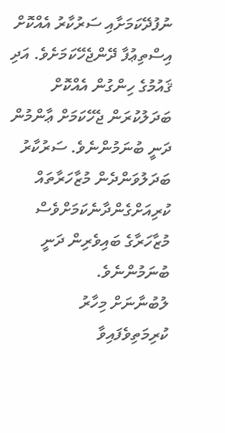ނުފުދޭކަމަށާއި ސަރުކާރު އެއްކޮށް އިސްތިޢުފާ ދޭންޖެހޭކަމަށެވެ. އަދި ޤައުމުގެ ހިންގުން އެއްކޮށް ބަދަލުކުރަން ޖެހޭކަމަށް ޢާންމުން ދަނީ ބުނަމުންނެވެ. ސަރުކާރު ބަދަލުވަންދެން މުޒާހަރާތައް ކުރިއަށްގެންދާނެކަމަށްވެސް މުޒާހަރާގެ ބައިވެރިން ދަނީ ބުނަމުންނެވެ.
ލުބުނާނަށް މިހާރު ކުރިމަތިވެފައިވާ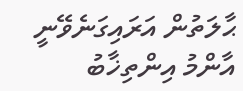ޙާލަތުން އަރައިގަނެވޭނީ އާންމު އިންތިޚާބު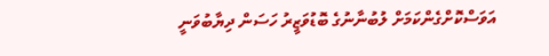އަވަސްކޮށްގެންކަމަށް ލުބުނާނުގެ ބޮޑުވަޒީރު ހަސަން ދިޔާބުވަނީ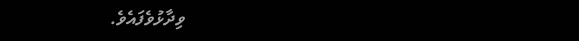ވިދާޅުވެފައެވެ.